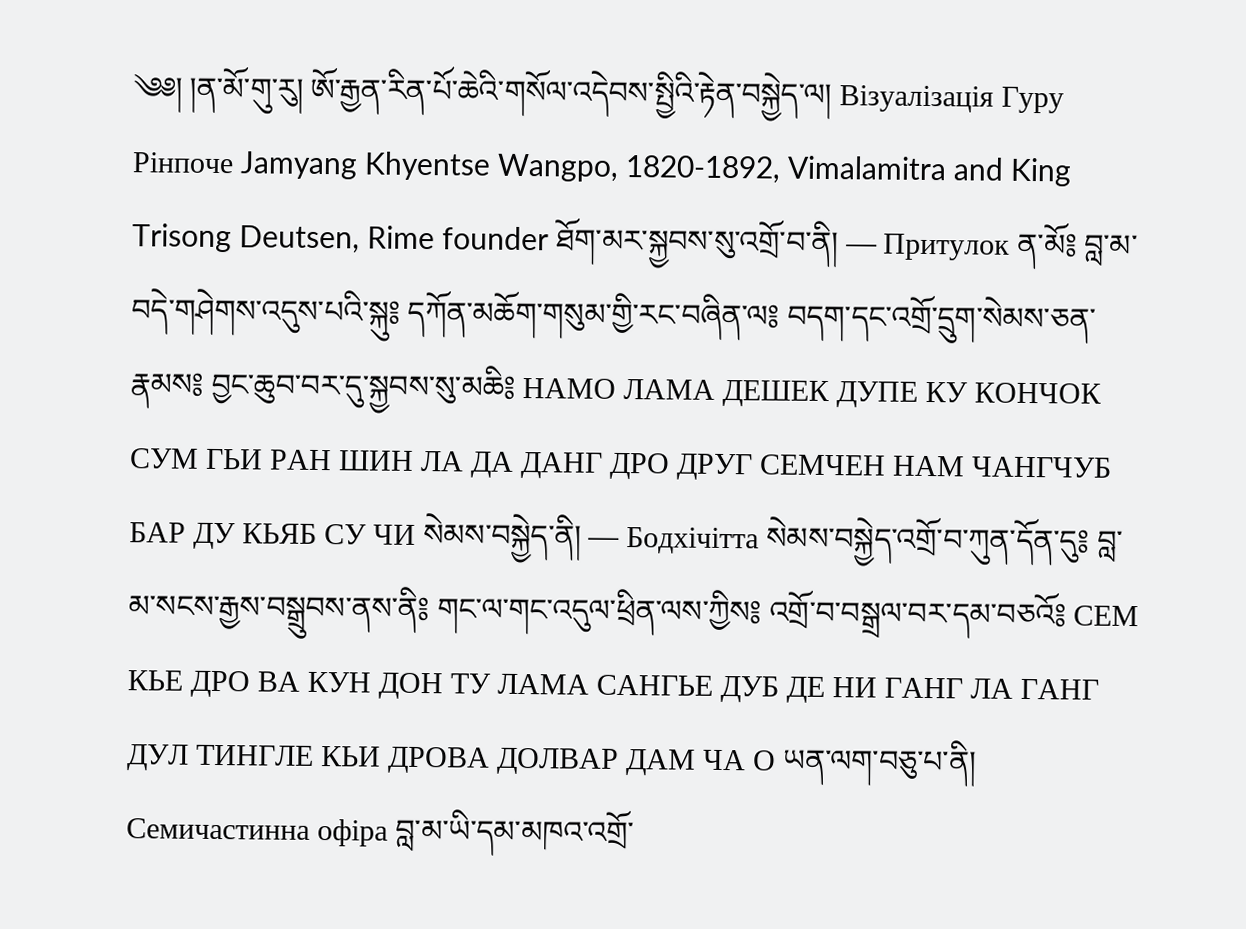༄༅། །ན་མོ་གུ་རུ། ཨོ་རྒྱན་རིན་པོ་ཆེའི་གསོལ་འདེབས་སྤྱིའི་རྟེན་བསྐྱེད་ལ། Візуалізація Гуру Рінпоче Jamyang Khyentse Wangpo, 1820-1892, Vimalamitra and King Trisong Deutsen, Rime founder ཐོག་མར་སྐྱབས་སུ་འགྲོ་བ་ནི། — Притулок ན་མོ༔ བླ་མ་བདེ་གཤེགས་འདུས་པའི་སྐུ༔ དཀོན་མཆོག་གསུམ་གྱི་རང་བཞིན་ལ༔ བདག་དང་འགྲོ་དྲུག་སེམས་ཅན་རྣམས༔ བྱང་ཆུབ་བར་དུ་སྐྱབས་སུ་མཆི༔ НАМО ЛАМА ДЕШЕК ДУПЕ КУ КОНЧОК СУМ ГЬИ РАН ШИН ЛА ДА ДАНГ ДРО ДРУГ СЕМЧЕН НАМ ЧАНГЧУБ БАР ДУ КЬЯБ СУ ЧИ སེམས་བསྐྱེད་ནི། — Бодхічітта སེམས་བསྐྱེད་འགྲོ་བ་ཀུན་དོན་དུ༔ བླ་མ་སངས་རྒྱས་བསྒྲུབས་ནས་ནི༔ གང་ལ་གང་འདུལ་ཕྲིན་ལས་ཀྱིས༔ འགྲོ་བ་བསྒྲལ་བར་དམ་བཅའོ༔ СЕМ КЬЕ ДРО ВА КУН ДОН ТУ ЛАМА САНГЬЕ ДУБ ДЕ НИ ГАНГ ЛА ГАНГ ДУЛ ТИНГЛЕ КЬИ ДРОВА ДОЛВАР ДАМ ЧА О ཡན་ལག་བཅུ་པ་ནི། Семичастинна офіра བླ་མ་ཡི་དམ་མཁའ་འགྲོ་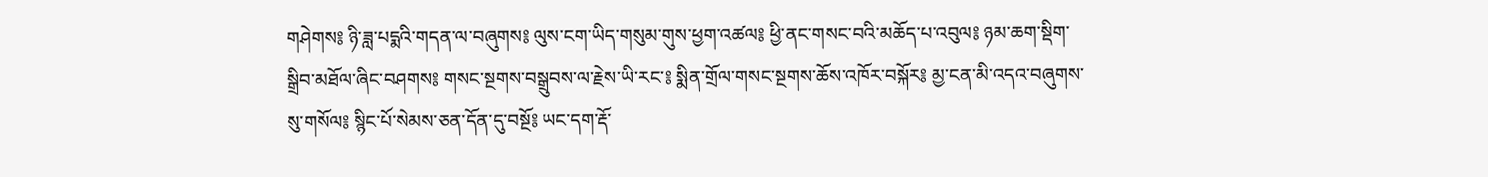གཤེགས༔ ཉི་ཟླ་པདྨའི་གདན་ལ་བཞུགས༔ ལུས་ངག་ཡིད་གསུམ་གུས་ཕྱག་འཚལ༔ ཕྱི་ནང་གསང་བའི་མཆོད་པ་འབུལ༔ ཉམ་ཆག་སྡིག་སྒྲིབ་མཐོལ་ཞིང་བཤགས༔ གསང་སྔགས་བསྒྲུབས་ལ་རྗེས་ཡི་རང་༔ སྨིན་གྲོལ་གསང་སྔགས་ཆོས་འཁོར་བསྐོར༔ མྱ་ངན་མི་འདའ་བཞུགས་སུ་གསོལ༔ སྙིང་པོ་སེམས་ཅན་དོན་དུ་བསྔོ༔ ཡང་དག་རྡོ་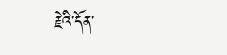རྗེའི་དོན་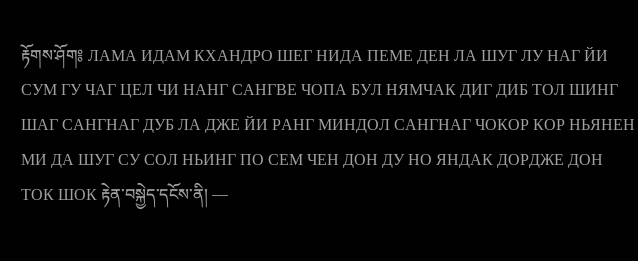རྟོགས་ཤོག༔ ЛАМА ИДАМ КХАНДРО ШЕГ НИДА ПЕМЕ ДЕН ЛА ШУГ ЛУ НАГ ЙИ СУМ ГУ ЧАГ ЦЕЛ ЧИ НАНГ САНГВЕ ЧОПА БУЛ НЯМЧАК ДИГ ДИБ ТОЛ ШИНГ ШАГ САНГНАГ ДУБ ЛА ДЖЕ ЙИ РАНГ МИНДОЛ САНГНАГ ЧОКОР КОР НЬЯНЕН МИ ДА ШУГ СУ СОЛ НЬИНГ ПО СЕМ ЧЕН ДОН ДУ НО ЯНДАК ДОРДЖЕ ДОН ТОК ШОК རྟེན་བསྐྱེད་དངོས་ནི། —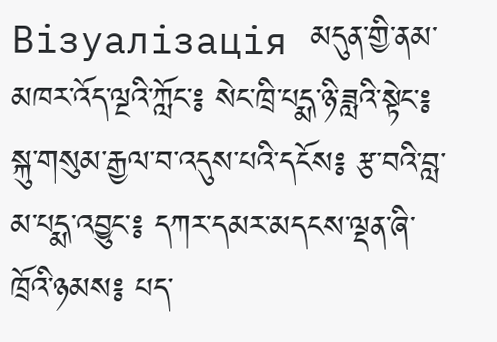Візуалізація མདུན་གྱི་ནམ་མཁར་འོད་ལྔའི་ཀློང་༔ སེང་ཁྲི་པདྨ་ཉི་ཟླའི་སྟེང་༔ སྐུ་གསུམ་རྒྱལ་བ་འདུས་པའི་དངོས༔ རྩ་བའི་བླ་མ་པདྨ་འབྱུང་༔ དཀར་དམར་མདངས་ལྡན་ཞི་ཁྲོའི་ཉམས༔ པད་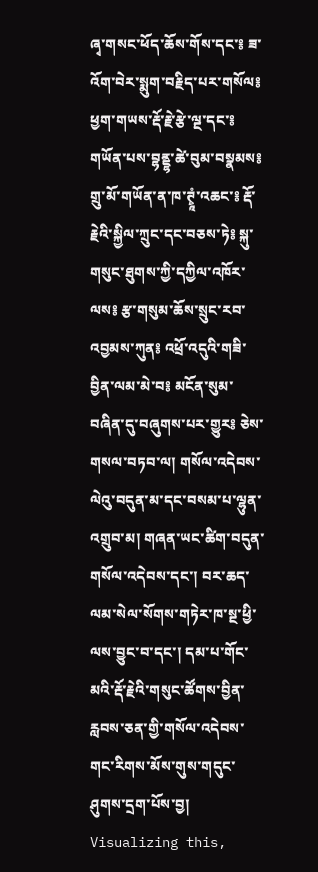ཞྭ་གསང་ཕོད་ཆོས་གོས་དང་༔ ཟ་འོག་བེར་སྨུག་བརྗིད་པར་གསོལ༔ ཕྱག་གཡས་རྡོ་རྗེ་རྩེ་ལྔ་དང་༔ གཡོན་པས་བྷནྡྷ་ཚེ་བུམ་བསྣམས༔ གྲུ་མོ་གཡོན་ན་ཁ་ཊྭཱཾ་འཆང་༔ རྡོ་རྗེའི་སྐྱིལ་ཀྲུང་དང་བཅས་ཏེ༔ སྐུ་གསུང་ཐུགས་ཀྱི་དཀྱིལ་འཁོར་ལས༔ རྩ་གསུམ་ཆོས་སྲུང་རབ་འབྱམས་ཀུན༔ འཕྲོ་འདུའི་གཟི་བྱིན་ལམ་མེ་བ༔ མངོན་སུམ་བཞིན་དུ་བཞུགས་པར་གྱུར༔ ཅེས་གསལ་བཏབ་ལ། གསོལ་འདེབས་ལེའུ་བདུན་མ་དང་བསམ་པ་ལྷུན་འགྲུབ་མ། གཞན་ཡང་ཚིག་བདུན་གསོལ་འདེབས་དང་། བར་ཆད་ལམ་སེལ་སོགས་གཏེར་ཁ་སྔ་ཕྱི་ལས་བྱུང་བ་དང་། དམ་པ་གོང་མའི་རྡོ་རྗེའི་གསུང་ཚོགས་བྱིན་རླབས་ཅན་གྱི་གསོལ་འདེབས་གང་རིགས་མོས་གུས་གདུང་ཤུགས་དྲག་པོས་བྱ། Visualizing this,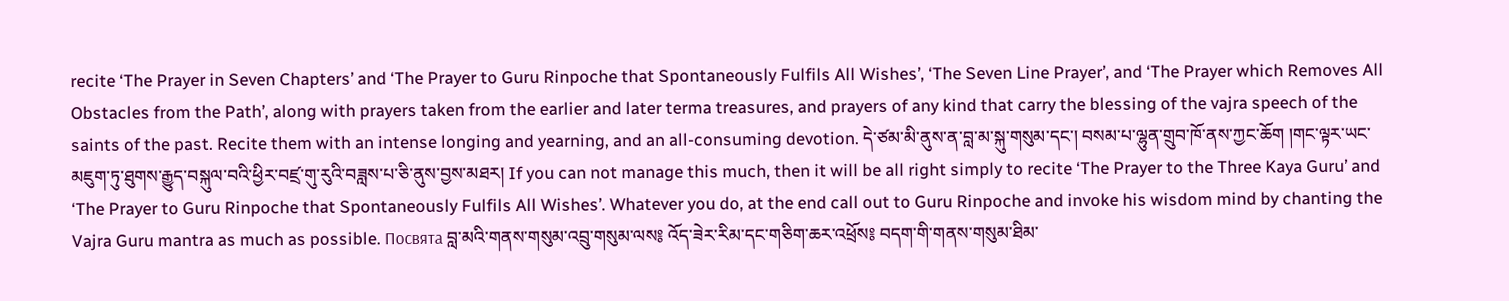recite ‘The Prayer in Seven Chapters’ and ‘The Prayer to Guru Rinpoche that Spontaneously Fulfils All Wishes’, ‘The Seven Line Prayer’, and ‘The Prayer which Removes All Obstacles from the Path’, along with prayers taken from the earlier and later terma treasures, and prayers of any kind that carry the blessing of the vajra speech of the saints of the past. Recite them with an intense longing and yearning, and an all-consuming devotion. དེ་ཙམ་མི་ནུས་ན་བླ་མ་སྐུ་གསུམ་དང་། བསམ་པ་ལྷུན་གྲུབ་ཁོ་ནས་ཀྱང་ཆོག །གང་ལྟར་ཡང་མཇུག་ཏུ་ཐུགས་རྒྱུད་བསྐུལ་བའི་ཕྱིར་བཛྲ་གུ་རུའི་བཟླས་པ་ཅི་ནུས་བྱས་མཐར། If you can not manage this much, then it will be all right simply to recite ‘The Prayer to the Three Kaya Guru’ and ‘The Prayer to Guru Rinpoche that Spontaneously Fulfils All Wishes’. Whatever you do, at the end call out to Guru Rinpoche and invoke his wisdom mind by chanting the Vajra Guru mantra as much as possible. Посвята བླ་མའི་གནས་གསུམ་འབྲུ་གསུམ་ལས༔ འོད་ཟེར་རིམ་དང་གཅིག་ཆར་འཕྲོས༔ བདག་གི་གནས་གསུམ་ཐིམ་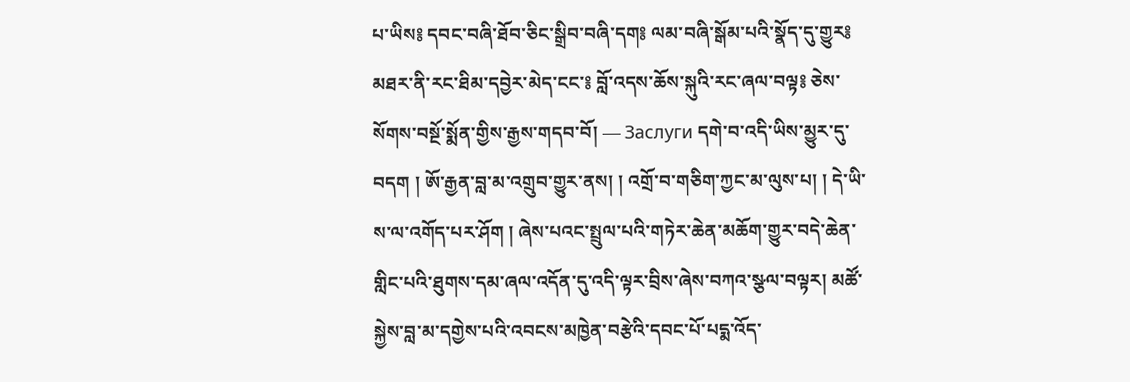པ་ཡིས༔ དབང་བཞི་ཐོབ་ཅིང་སྒྲིབ་བཞི་དག༔ ལམ་བཞི་སྒོམ་པའི་སྣོད་དུ་གྱུར༔ མཐར་ནི་རང་ཐིམ་དབྱེར་མེད་ངང་༔ བློ་འདས་ཆོས་སྐུའི་རང་ཞལ་བལྟ༔ ཅེས་སོགས་བསྔོ་སྨོན་གྱིས་རྒྱས་གདབ་བོ། — Заслуги དགེ་བ་འདི་ཡིས་མྱུར་དུ་བདག ། ཨོ་རྒྱན་བླ་མ་འགྲུབ་གྱུར་ནས། ། འགྲོ་བ་གཅིག་ཀྱང་མ་ལུས་པ། ། དེ་ཡི་ས་ལ་འགོད་པར་ཤོག ། ཞེས་པའང་སྤྲུལ་པའི་གཏེར་ཆེན་མཆོག་གྱུར་བདེ་ཆེན་གླིང་པའི་ཐུགས་དམ་ཞལ་འདོན་དུ་འདི་ལྟར་བྲིས་ཞེས་བཀའ་སྩལ་བལྟར། མཚོ་སྐྱེས་བླ་མ་དགྱེས་པའི་འབངས་མཁྱེན་བརྩེའི་དབང་པོ་པདྨ་འོད་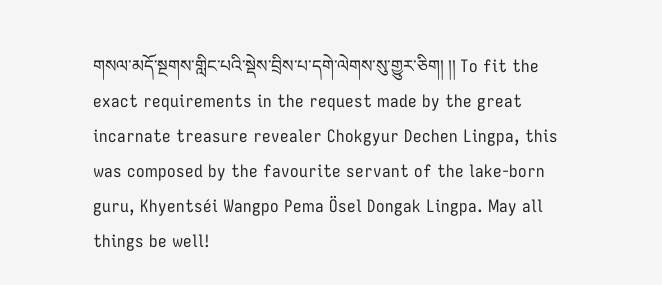གསལ་མདོ་སྔགས་གླིང་པའི་སྡེས་བྲིས་པ་དགེ་ལེགས་སུ་གྱུར་ཅིག། །། To fit the exact requirements in the request made by the great incarnate treasure revealer Chokgyur Dechen Lingpa, this was composed by the favourite servant of the lake-born guru, Khyentséi Wangpo Pema Ösel Dongak Lingpa. May all things be well!